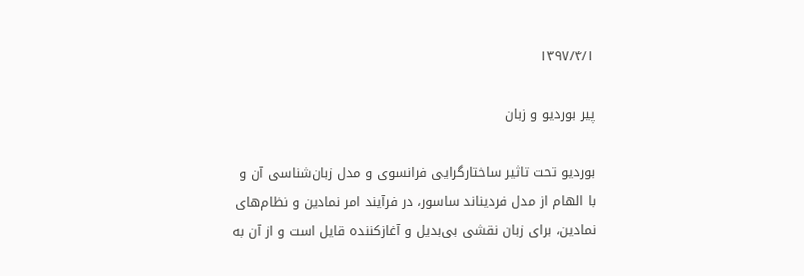۱۳۹۷/۴/۱

پیر بوردیو و زبان

بوردیو تحت تاثیر ساختارگرایی فرانسوی و مدل زبان‌شناسی آن و با الهام از مدل فردیناند ساسور، در فرآیند امر نمادین و نظام‌های نمادین، برای زبان نقشی بی‌بدیل و آغاز‌کننده قایل است و از آن به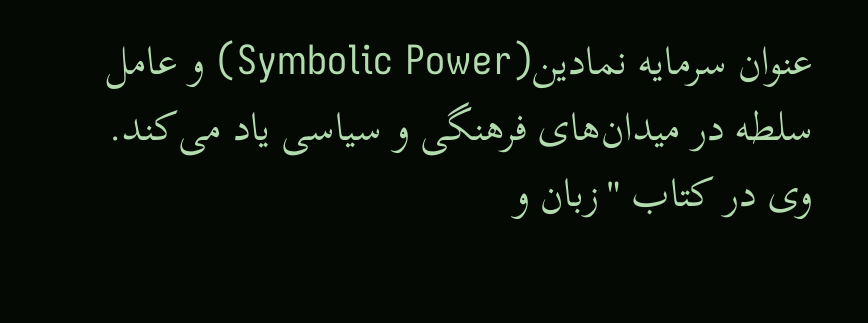عنوان سرمایه‌ نمادین(Symbolic Power) و عامل سلطه در میدان‌های فرهنگی و سیاسی یاد می‌کند. وی در کتاب "زبان و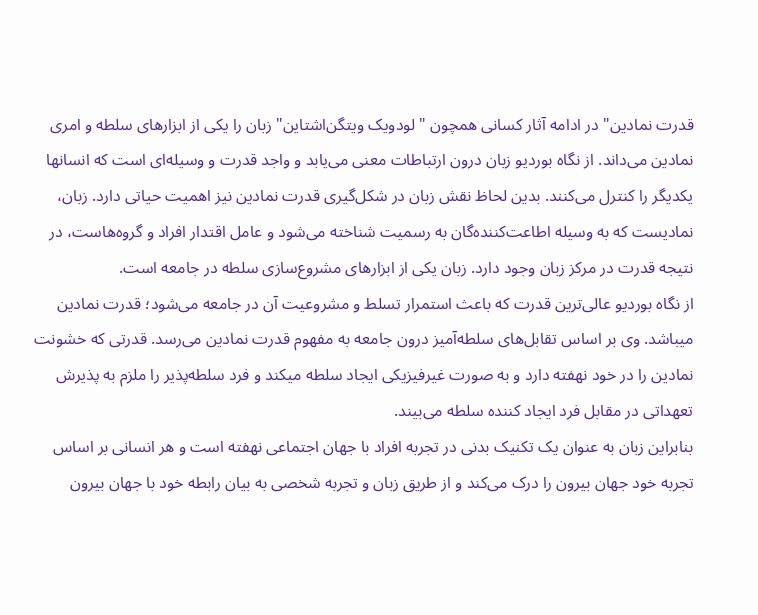قدرت نمادین" در ادامه آثار کسانی همچون "لودویک ویتگن‌اشتاین" زبان را یکی از ابزارهای سلطه و امری نمادین می‌داند. از نگاه بوردیو زبان درون ارتباطات معنی می‌یابد و واجد قدرت و وسیله‌ای است که انسانها یکدیگر را کنترل می‌کنند. بدین لحاظ نقش زبان در شکل‌گیری قدرت نمادین نیز اهمیت حیاتی دارد. زبان، نمادیست که به وسیله اطاعت‌کننده‌گان به رسمیت شناخته می‌شود و عامل اقتدار افراد و گروه‌هاست، در نتیجه قدرت در مرکز زبان وجود دارد. زبان یکی از ابزارهای مشروع‌سازی سلطه در جامعه است.
از نگاه بوردیو عالی‌ترین قدرت که باعث استمرار تسلط و مشروعیت آن در جامعه می‌شود؛ قدرت نمادین میباشد. وی بر اساس تقابل‌های سلطه‌آمیز درون جامعه به مفهوم قدرت نمادین می‌رسد. قدرتی که خشونت نمادین را در خود نهفته دارد و به صورت غیرفیزیکی ایجاد سلطه میکند و فرد سلطه‌پذیر را ملزم به پذیرش تعهداتی در مقابل فرد ایجاد کننده سلطه می‌بیند.
بنابراین زبان به عنوان یک تکنیک بدنی در تجربه افراد با جهان اجتماعی نهفته است و هر انسانی بر اساس تجربه خود جهان بیرون را درک می‌کند و از طریق زبان و تجربه شخصی به بیان رابطه خود با جهان بیرون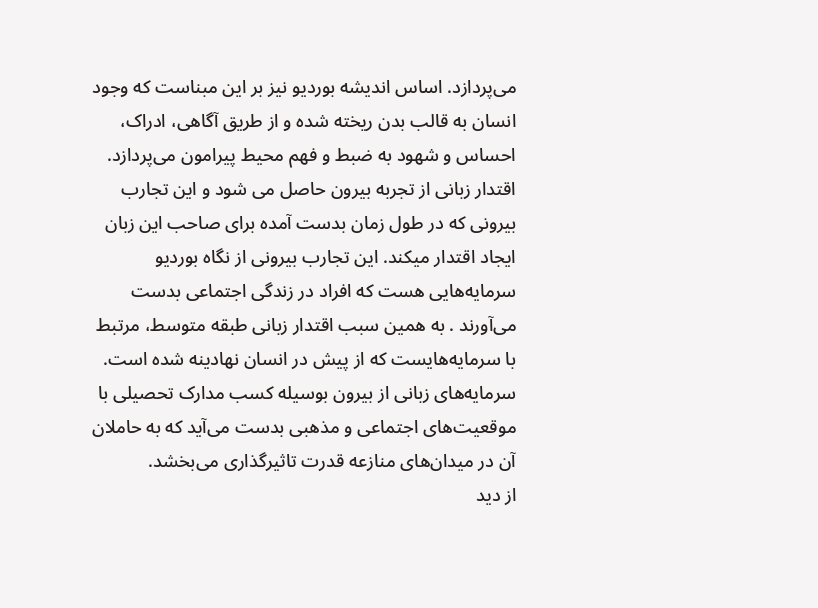می‌پردازد. اساس اندیشه بوردیو نیز بر این مبناست که وجود انسان به قالب بدن ریخته شده و از طریق آگاهی، ادراک، احساس و شهود به ضبط و فهم محیط پیرامون می‌پردازد. اقتدار زبانی از تجربه بیرون حاصل می شود و این تجارب بیرونی که در طول زمان بدست آمده برای صاحب این زبان ایجاد اقتدار میکند. این تجارب بیرونی از نگاه بوردیو سرمایه‌هایی هست که افراد در زندگی اجتماعی بدست می‌آورند . به همین سبب اقتدار زبانی طبقه متوسط، مرتبط با سرمایه‌هایست که از پیش در انسان نهادینه شده است. سرمایه‌‌های زبانی از بیرون بوسیله کسب مدارک تحصیلی با موقعیت‌های اجتماعی و مذهبی بدست می‌آید که به حاملان آن در میدان‌های منازعه قدرت تاثیر‌گذاری می‌بخشد.
از دید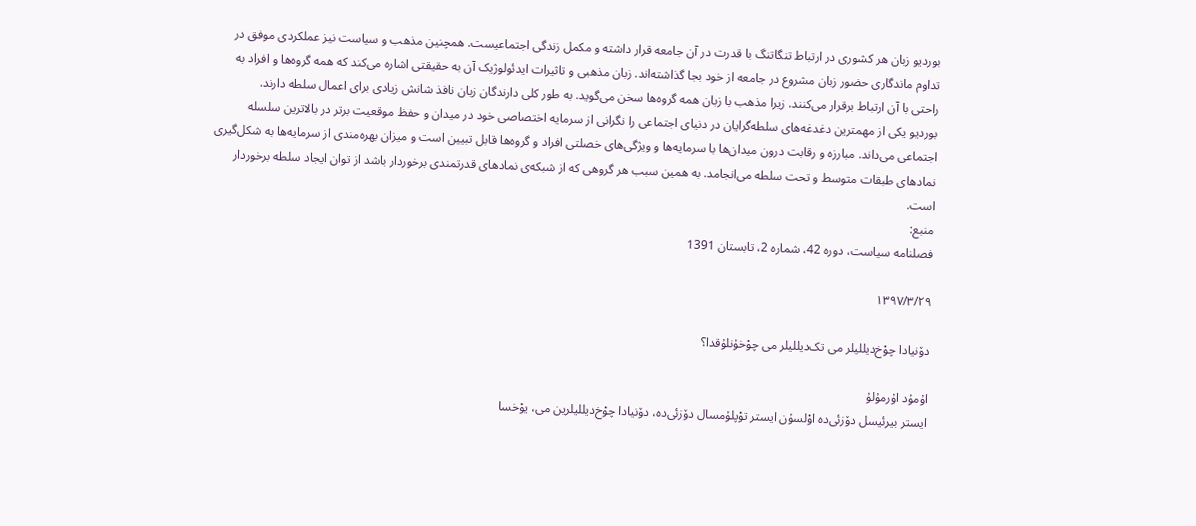بوردیو زبان هر کشوری در ارتباط تنگاتنگ با قدرت در آن جامعه قرار داشته و مکمل زندگی اجتماعیست. همچنین مذهب و سیاست نیز عملکردی موفق در تداوم ماندگاری حضور زبان مشروع در جامعه از خود بجا گذاشته‌اند. زبان مذهبی و تاثیرات ایدئولوژیک آن به حقیقتی اشاره می‌کند که همه گروه‌ها و افراد به راحتی با آن ارتباط برقرار می‌کنند. زیرا مذهب با زبان همه گروه‌ها سخن می‌گوید. به طور کلی دارندگان زبان نافذ شانش زیادی برای اعمال سلطه دارند.
بوردیو یکی از مهمترین دغدغه‌های سلطه‌گرایان در دنیای اجتماعی را نگرانی از سرمایه اختصاصی خود در میدان و حفظ موقعیت برتر در بالاترین سلسله اجتماعی می‌داند. مبارزه و رقابت درون میدان‌ها با سرمایه‌ها و ویژگی‌های خصلتی افراد و گروه‌ها قابل تبیین است و میزان بهره‌مندی از سرمایه‌ها به شکل‌گیری نمادهای طبقات متوسط و تحت سلطه می‌انجامد. به همین سبب هر گروهی که از شبکه‌ی نمادهای قدرتمندی برخوردار باشد از توان ایجاد سلطه برخوردار است.
منبع:
فصلنامه سیاست، دوره 42، شماره 2، تابستان 1391

۱۳۹۷/۳/۲۹

دۆنیادا چوْخ‌دیللیلر می تک‌دیللیلر می چوْخۇنلۇقدا؟

اۇمۇد اۇرمۇلۇ
ایستر بیرئیسل دۆزئی‌ده اوْلسۇن ایستر توْپلۇمسال دۆزئی‌ده، دۆنیادا چوْخ‌دیللیلرین می، یوْخسا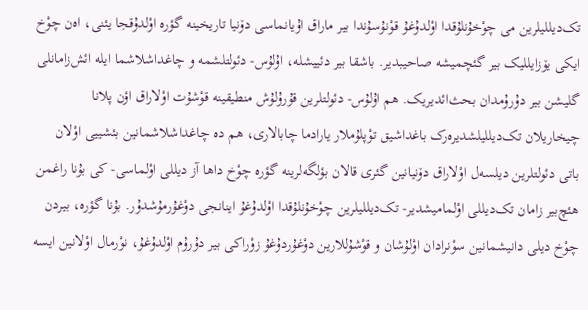تک‌دیللیلرین می چوْخۇنلۇقدا اوْلدۇغۇ قوْنۇسۇندا بیر ماراق اۇیانماسی دۆنیا تاریخینه گؤره اوْلدۇقجا یئنی، اه‌ن چوْخ ایکی یۆزایللیک بیر گئچمیشه صاحیبدیر. باشقا بیر دئییشله، اۇلۇس- دئولتلشمه و چاغداشلاشما ایله ائش‌زامانلی گلیشن بیر دۇرۇمدان بحث‌ائدیریک. هم اۇلۇس- دئولتلرین قۇرۇلۇش منطیقینه قوْشۇت اوْلاراق اؤن پلانا چیخاریلان تک‌دیللیلشدیره‌رک باغداشیق توْپلۇملار یارادما چابالاری، هم ده چاغداشلاشمانین بئشییی اوْلان باتی دئولتلرین دیلسه‌ل اوْلاراق دۆنیانین گئری قالان بؤلگه‌لرینه گؤره چوْخ داها آز دیللی اوْلماسی- کی بۇنا راغمن هئچ‌بیر زامان تک‌دیللی اوْلمامیشدیر- تک‌دیللیلرین چوْخۇنلۇقدا اوْلدۇغۇ اینانجی دوْغۇرمۇشدۇر. بۇنا گؤره، بیردن چوْخ دیلی دانیشمانین سوْنرادان اوْلۇشان و قوْشۇللارین دوْغۇردۇغۇ زوْراکی بیر دۇرۇم اوْلدۇغۇ، نوْرمال اوْلانین ایسه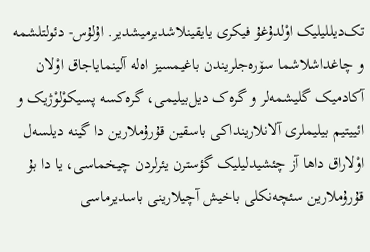تک‌دیللیلیک اوْلدۇغۇ فیکری یایقینلاشدیرمیشدیر. اۇلۇس- دئولتلشمه و چاغداشلاشما سۆره‌جلریندن باغیمسیز اه‌له آلینمایاجاق اوْلان آکادمیک گلیشمه‌لر و گره‌ک دیل‌بیلیمی، گره‌کسه پسیکوْلوْژیک و ائییتیم بیلیملری آلانلارینداکی باسقین قۇرۇملارین دا گینه دیلسه‌ل اوْلاراق داها آز چئشیدلیلیک گؤسترن یئرلردن چیخماسی، یا دا بۇ قۇرۇملارین سئچه‌نکلی باخیش آچیلارینی باسدیرماسی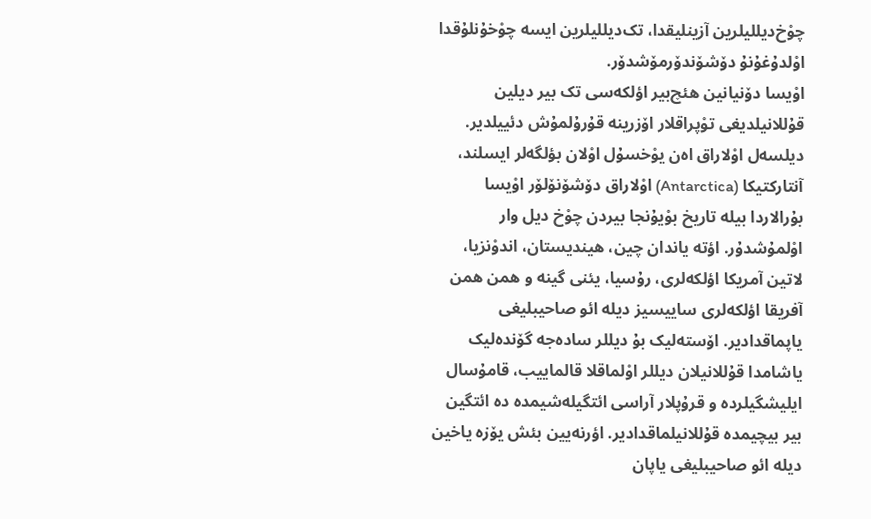چوْخ‌دیللیلرین آزینلیقدا، تک‌دیللیلرین ایسه چوْخۇنلۇقدا اوْلدۇغۇنۇ دۆشۆندۆرمۆشدۆر.
اوْیسا دۆنیانین هئچ‌بیر اؤلکه‌سی تک بیر دیلین قۇللانیلدیغی توْپراقلار اۆزرینه قۇرۇلمۇش دئییلدیر. دیلسه‌ل اوْلاراق اه‌ن یوْخسۇل اوْلان بؤلگه‌لر ایسلند، آنتارکتیکا (Antarctica) اوْلاراق دۆشۆنۆلۆر اوْیسا بۇرالاردا بیله تاریخ بوْیۇنجا بیردن چوْخ دیل وار اوْلمۇشدۇر. اؤته یاندان چین، هیندیستان، اندوْنزیا، لاتین آمریکا اؤلکه‌لری، رۇسیا، یئنی گینه و همن همن آفریقا اؤلکه‌لری ساییسیز دیله ائو صاحیبلیغی یاپماقدادیر. اۆسته‌لیک بۇ دیللر ساده‌جه گۆنده‌لیک یاشامدا قۇللانیلان دیللر اوْلماقلا قالماییب،‌ قامۇسال ایلیشگیلرده و قرۇپلار آراسی ائتگیله‌شیمده ده ائتگین بیر بیچیمده قۇللانیلماقدادیر. اؤرنه‌یین بئش یۆزه یاخین دیله ائو صاحیبلیغی یاپان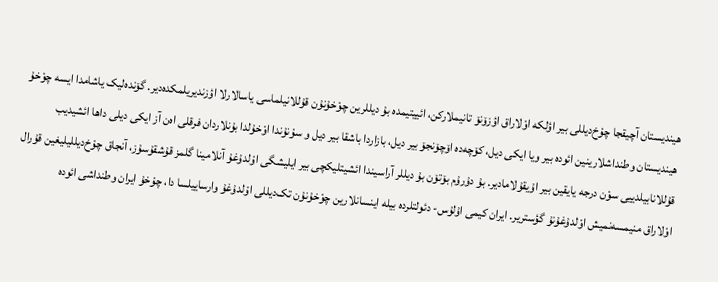هیندیستان آچیقجا چوْخ‌دیللی بیر اؤلکه اوْلاراق اؤزۆنۆ تانیملارکن، ائییتیمده بۇ دیللرین چوْخۇنۇن قۇللانیلماسی یاسالارلا اؤزندیریلمکده‌دیر. گۆنده‌لیک یاشامدا ایسه چوْخۇ هیندیستان وطنداشلارینین ائوده بیر ویا ایکی دیل، کۆچه‌ده اۆچۆنجۆ بیر دیل، بازاردا باشقا بیر دیل و سوْنۇندا اوْخۇلدا بۇنلاردان فرقلی اه‌ن آز ایکی دیلی داها ائشیدیب قۇللانابیلدییی سوْن درجه یایقین بیر اۇیقۇلامادیر. بۇ دۇرۇم بۆتۆن بۇ دیللر آراسیندا ائشیتلیکچی بیر ایلیشگی اوْلدۇغۇ آنلامینا گلمز قۇشقۇسۇز، آنجاق چوْخ‌دیللیلیغین قۇرال اوْلاراق منیمسه‌نمیش اوْلدۇغۇنۇ گؤستریر. ایران کیمی اۇلۇس- دئولتلرده بیله اینسانلارین چوْخۇنۇن تک‌دیللی اوْلدۇغۇ وارساییلسا دا، چوْخۇ ایران وطنداشی ائوده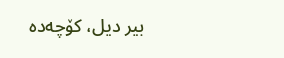بیر دیل، کۆچه‌ده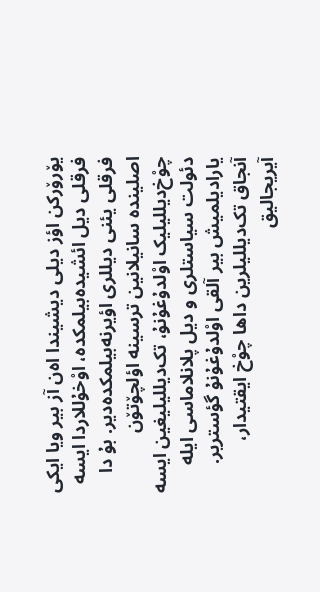یۆرۆرکن اؤز دیلی دیشیندا اه‌ن آز بیر ویا ایکی فرقلی دیل ائشیده‌بیلمکده، اوْخۇللاردا ایسه فرقلی یئنی دیللری اؤیرنه‌بیلمکده‌دیر. بۇ دا اصلینده سانیلانین ترسینه اؤلچۆتۆن چوْخ‌دیللیلیک اوْلدۇغۇنۇ، تک‌دیللیلیغین ایسه دئولت سیاستلری و دیل پلانلاماسی ایله یارادیلمیش بیر آلقی اوْلدۇغۇنۇ گؤستریر.
آنجاق تک‌دیللیلرین داها چوْخ ایقتیدار، آیریجالیق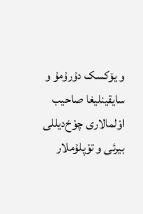و یۆکسک دۇرۇمۇ و سایقینلیغا صاحیب اوْلمالاری چوْخ‌دیللی بیرئی و توْپلۇملار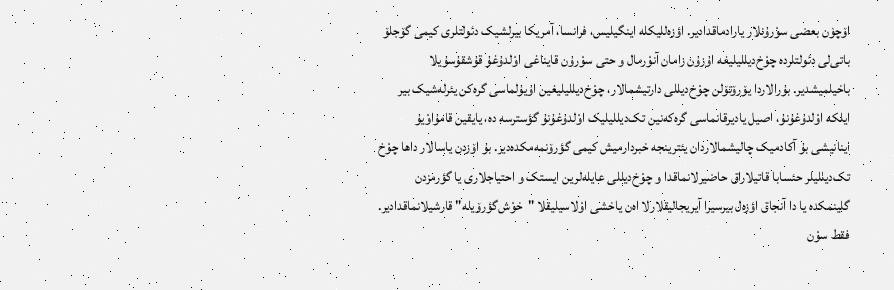اۆچۆن بعضی سوْرۇنلار یارادماقدادیر. اؤزه‌للیکله اینگیلیس، فرانسا، آمریکا بیرلشیک دئولتلری کیمی گۆجلۆ باتی‌لی دئولتلرده چوْخ‌دیللیلیغه اۇزۇن زامان آنوْرمال و حتی سوْرۇن قایناغی اوْلدۇغۇ قۇشقۇسۇیلا باخیلمیشدیر. بۇرالاردا یۆرۆتۆلن چوْخ‌دیللی دارتیشمالار، چوْخ‌دیللیلیغین اۇیۇلماسی گره‌کن یئرله‌شیک بیر ایلکه اوْلدۇغۇنۇ، اصیل یادیرقانماسی گره‌که‌نین تک‌دیللیلیک اوْلدۇغۇنۇ گؤسترسه ده، یایقین قامۇاوْیۇ اینانیشی بۇ آکادمیک چالیشمالاردان یئترینجه خبردارمیش کیمی گؤرۆنمه‌مکده‌دیر. بۇ اۆزدن یاسالار داها چوْخ تک‌دیللیلر حئسابا قاتیلاراق حاضیرلانماقدا و چوْخ‌دیللی عایله‌لرین ایستک و احتیاجلاری یا گؤرمزدن گلینمکده یا دا آنجاق اؤزه‌ل بیرسیرا آیریجالیقلارلا اه‌ن یاخشی اوْلاسیلیقلا "خوْش‌گؤرۆیله" قارشیلانماقدادیر.
فقط سوْن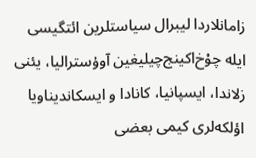زامانلاردا لیبرال سیاستلرین ائتگیسی ایله چوْخ‌اکینج‌چیلیغین آوۇسترالیا، یئنی زلاندا، ایسپانیا، کانادا و ایسکاندیناویا اؤلکه‌لری کیمی بعضی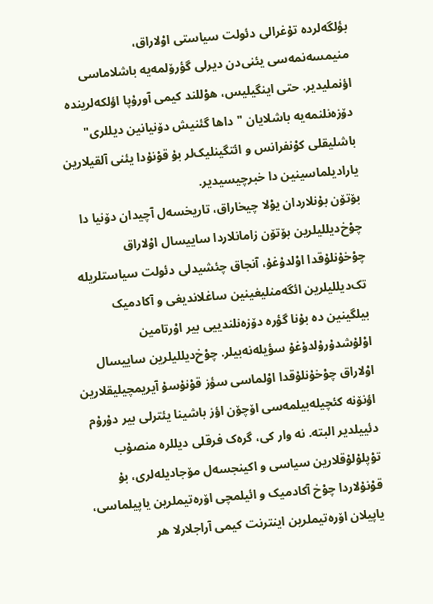بؤلگه‌لرده تۇغرالی دئولت سیاستی اوْلاراق، منیمسه‌نمه‌سی یئنی‌دن دیرلی گؤرۆلمه‌یه باشلاماسی اؤنملیدیر. حتی اینگیلیس، هوْللند کیمی آورۇپا اؤلکه‌لرینده دۆزه‌نلنمه‌یه باشلایان "داها گئنیش دۆنیانین دیللری" باشلیقلی کوْنفرانس و ائتگینلیک‌لر بۇ قوْنۇدا یئنی آلقیلارین یارادیلماسینین دا خبرچیسیدیر.
بۆتۆن بۇنلاردان یوْلا چیخاراق، تاریخسه‌ل آچیدان دۆنیا دا چوْخ‌دیللیلرین بۆتۆن زامانلاردا ساییسال اوْلاراق چوْخۇنلۇقدا اوْلدۇغۇ، آنجاق چئشیدلی دئولت سیاستلریله تک‌دیللیلرین ائگه‌منلیغینین ساغلاندیغی و آکادمیک بیلگینین ده بۇنا گؤره دۆزه‌نلندییی بیر اوْرتامین اوْلۇشدۇرۇلدۇغۇ سؤیله‌نه‌بیلر. چوْخ‌دیللیلرین ساییسال اوْلاراق چوْخۇنلۇقدا اوْلماسی سؤز قوْنۇسۇ آیریمچیلیقلارین اؤنۆنه کئچیله‌بیلمه‌سی اۆچۆن اؤز باشینا یئترلی بیر دۇرۇم دئییلدیر البته. نه وار کی، گره‌ک فرقلی دیللره منصۇب توْپلۇلۇقلارین سیاسی و اکینجسه‌ل مۆجادیله‌لری، بۇ قوْنۇلاردا چوْخ آکادمیک و ائیلمچی اۆره‌تیملرین یاپیلماسی، یاپیلان اۆره‌تیملرین اینترنت کیمی آراجلارلا هر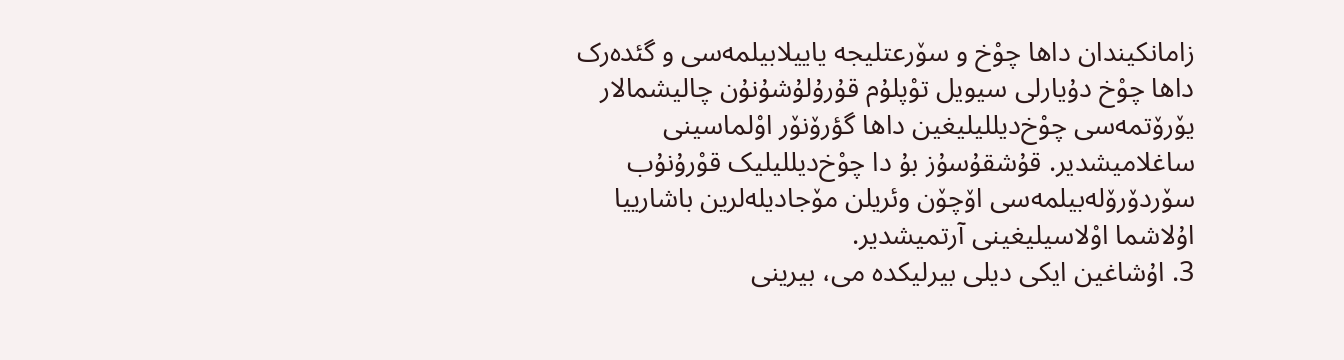زامانکیندان داها چوْخ و سۆرعتلیجه یاییلابیلمه‌سی و گئده‌رک داها چوْخ دۇیارلی سیویل توْپلۇم قۇرۇلۇشۇنۇن چالیشمالار یۆرۆتمه‌سی چوْخ‌دیللیلیغین داها گؤرۆنۆر اوْلماسینی ساغلامیشدیر. قۇشقۇسۇز بۇ دا چوْخ‌دیللیلیک قوْرۇنۇب سۆردۆرۆله‌بیلمه‌سی اۆچۆن وئریلن مۆجادیله‌لرین باشارییا اۇلاشما اوْلاسیلیغینی آرتمیشدیر.
3. اۇشاغین ایکی دیلی بیرلیکده می، بیرینی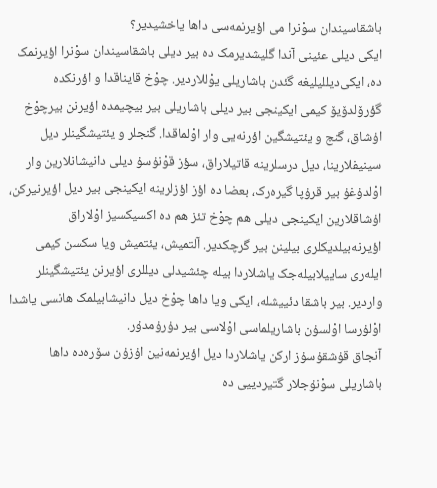باشقاسیندان سوْنرا می اؤیرنمه‌سی داها یاخشیدیر؟
ایکی دیلی عئینی آندا گلیشدیرمک ده بیر دیلی باشقاسیندان سوْنرا اؤیرنمک ده، ایکی‌دیللیلیغه گئدن باشاریلی یوْللاردیر. چوْخ قایناقدا و اؤرنکده گؤرۆلدۆیۆ کیمی ایکینجی بیر دیلی باشاریلی بیر بیچیمده اؤیرنن بیرچوْخ اۇشاق، گنج و یئتیشگین اؤرنه‌یی وار اوْلماقدا. گنجلر و یئتیشگینلر دیل سینیفلارینا، دیل درسلرینه قاتیلاراق، سؤز قوْنۇسۇ دیلی دانیشانلارین وار اوْلدۇغۇ بیر قرۇپا گیره‌رک، بعضا ده اؤز اؤزلرینه ایکینجی بیر دیل اؤیرنیرکن، اۇشاقلارین ایکینجی دیلی هم چوْخ تئز هم ده اکسیکسیز اوْلاراق اؤیرنه‌بیلدیکلری بیلینن بیر گرچکدیر. آلتمیش، یئتمیش ویا سکسن کیمی ایله‌ری ساییلابیله‌جک یاشلاردا بیله چئشیدلی دیللری اؤیرنن یئتیشگینلر واردیر. بیر باشقا دئییشله، ایکی ویا داها چوْخ دیل دانیشابیلمک هانسی یاشدا اوْلۇرسا اوْلسۇن باشاریلماسی اوْلاسی بیر دۇرۇمدۇر.
آنجاق قۇشقۇسۇز ارکن یاشلاردا دیل اؤیرنمه‌نین اۇزۇن سۆره‌ده داها باشاریلی سوْنۇجلار گتیردییی ده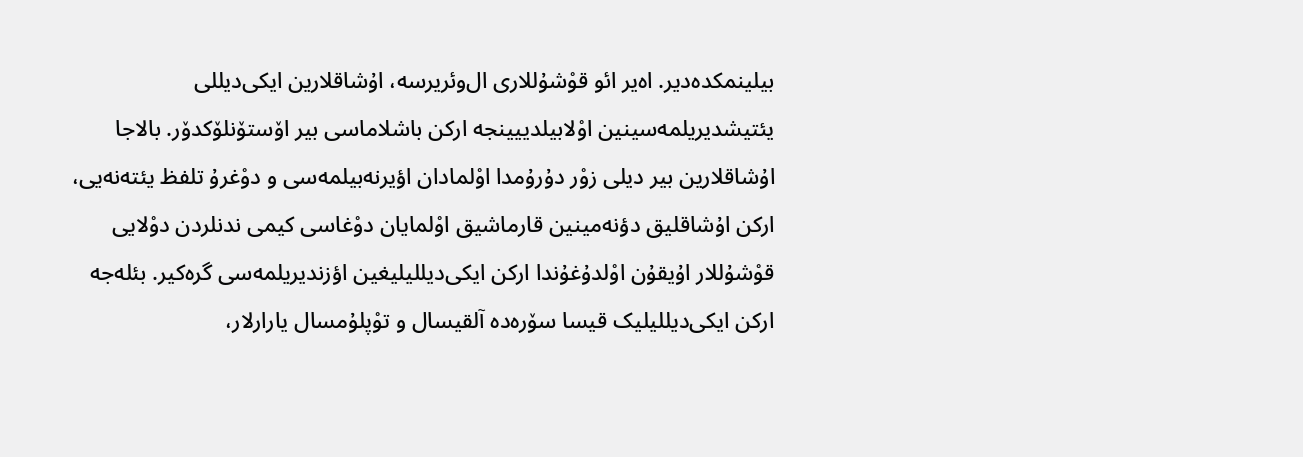بیلینمکده‌دیر. اه‌یر ائو قوْشۇللاری ال‌وئریرسه، اۇشاقلارین ایکی‌دیللی یئتیشدیریلمه‌سینین اوْلابیلدییینجه ارکن باشلاماسی بیر اۆستۆنلۆکدۆر. بالاجا اۇشاقلارین بیر دیلی زوْر دۇرۇمدا اوْلمادان اؤیرنه‌بیلمه‌سی و دوْغرۇ تلفظ یئته‌نه‌یی، ارکن اۇشاقلیق دؤنه‌مینین قارماشیق اوْلمایان دوْغاسی کیمی ندنلردن دوْلایی قوْشۇللار اۇیقۇن اوْلدۇغۇندا ارکن ایکی‌دیللیلیغین اؤزندیریلمه‌سی گره‌کیر. بئله‌جه ارکن ایکی‌دیللیلیک قیسا سۆره‌ده آلقیسال و توْپلۇمسال یارارلار،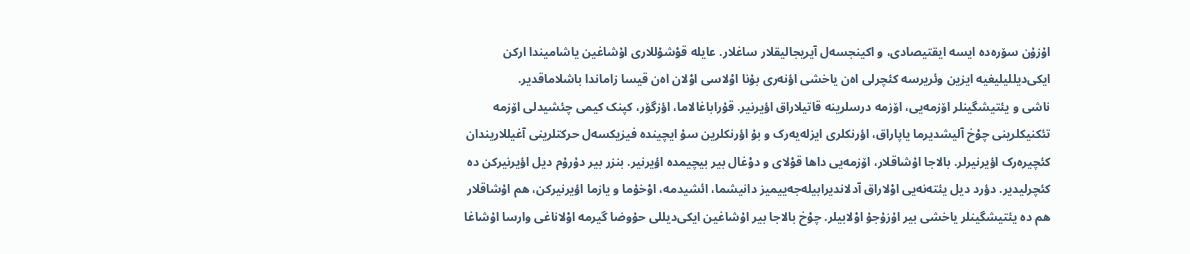اۇزۇن سۆره‌ده ایسه ایقتیصادی، و اکینجسه‌ل آیریجالیقلار ساغلار. عایله قوْشۇللاری اۇشاغین یاشامیندا ارکن ایکی‌دیللیلیغیه ایزین وئریرسه کئچرلی اه‌ن یاخشی اؤنه‌ری بۇنا اوْلاسی اوْلان اه‌ن قیسا زاماندا باشلاماقدیر.
ناشی و یئتیشگینلر اۆزمه‌یی، اۆزمه‌ درسلرینه قاتیلاراق اؤیرنیر. قۇراباغالاما، اؤزگۆر، کپنک کیمی چئشیدلی اۆزمه تئکنیکلرینی چوْخ آلیشدیرما یاپاراق، اؤرنکلری ایزله‌یه‌رک و بۇ اؤرنکلرین سۇ ایچینده فیزیکسه‌ل حرکتلرینی آغیللاریندان کئچیره‌رک اؤیرنیرلر. بالاجا اۇشاقلار، اۆزمه‌یی داها قوْلای و دوْغال بیر بیچیمده اؤیرنیر. بنزر بیر دۇرۇم دیل اؤیرنیرکن ده کئچرلیدیر. دؤرد دیل یئته‌نه‌یی اوْلاراق آدلاندیرابیله‌جه‌ییمیز دانیشما، ائشیدمه، اوْخۇما و یازما اؤیرنیرکن، هم اۇشاقلار هم ده یئتیشگینلر یاخشی بیر اۇزۇجۇ اوْلابیلر. چوْخ بالاجا بیر اۇشاغین ایکی‌دیللی حۇوضا گیرمه اوْلاناغی وارسا اۇشاغا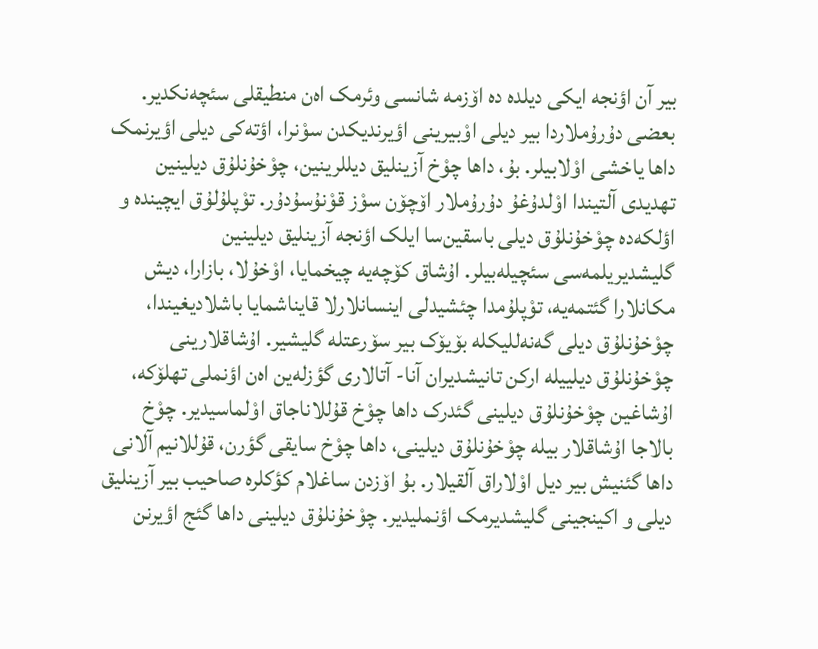بیر آن اؤنجه ایکی دیلده ده اۆزمه شانسی وئرمک اه‌ن منطیقلی سئچه‌نکدیر.
بعضی دۇرۇملاردا بیر دیلی اوْبیرینی اؤیرندیکدن سوْنرا، اؤته‌کی دیلی اؤیرنمک داها یاخشی اوْلابیلر. بۇ، داها چوْخ آزینلیق دیللرینین، چوْخۇنلۇق دیلینین تهدیدی آلتیندا اوْلدۇغۇ دۇرۇملار اۆچۆن سوْز قوْنۇسۇدۇر. توْپلۇلۇق ایچینده و اؤلکه‌ده چوْخۇنلۇق دیلی باسقین‌سا ایلک اؤنجه آزینلیق دیلینین گلیشدیریلمه‌سی سئچیله‌بیلر. اۇشاق کۆچه‌یه چیخمایا، اوْخۇلا، بازارا، دیش مکانلارا گئتمه‌یه، توْپلۇمدا چئشیدلی اینسانلارلا قایناشمایا باشلادیغیندا، چوْخۇنلۇق دیلی گه‌نه‌للیکله بۆیۆک بیر سۆرعتله گلیشیر. اۇشاقلارینی چوْخۇنلۇق دیلییله ارکن تانیشدیران آنا- آتالاری گؤزله‌ین اه‌ن اؤنملی تهلۆکه، اۇشاغین چوْخۇنلۇق دیلینی گئدرک داها چوْخ قۇللاناجاق اوْلماسیدیر. چوْخ بالاجا اۇشاقلار بیله چوْخۇنلۇق دیلینی، داها چوْخ سایقی گؤرن، قۇللانیم آلانی داها گئنیش بیر دیل اوْلاراق آلقیلار. بۇ اۆزدن ساغلام کؤکلره صاحیب بیر آزینلیق دیلی و اکینجینی گلیشدیرمک اؤنملیدیر. چوْخۇنلۇق دیلینی داها گئج اؤیرنن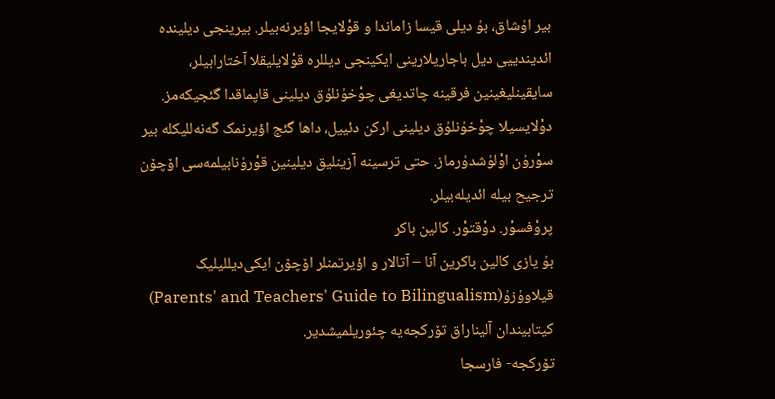بیر اۇشاق، بۇ دیلی قیسا زاماندا و قوْلایجا اؤیرنه‌بیلر. بیرینجی دیلینده ائدیندییی دیل باجاریلارینی ایکینجی دیللره قوْلایلیقلا آختارابیلر، سایقینلیغینین فرقینه چاتدیغی چوْخۇنلۇق دیلینی قاپماقدا گئجیکه‌مز. دوْلایسیلا چوْخۇنلۇق دیلینی ارکن دئییل، داها گئج اؤیرنمک گه‌نه‌للیکله بیر سوْرۇن اوْلۇشدۇرماز. حتی ترسینه آزینلیق دیلینین قوْرۇنابیلمه‌سی اۆچۆن ترجیح بیله ائدیله‌بیلر.
پروْفسوْر. دوْقتوْر. کالین باکر
بۇ یازی کالین باکرین آنا – آتالار و اؤیرتمنلر اۆچۆن ایکی‌دیللیلیک قیلاوۇزۇ(Parents' and Teachers' Guide to Bilingualism) کیتابیندان آلیناراق تۆرکجه‌یه چئوریلمیشدیر.
تۆرکجه- فارسجا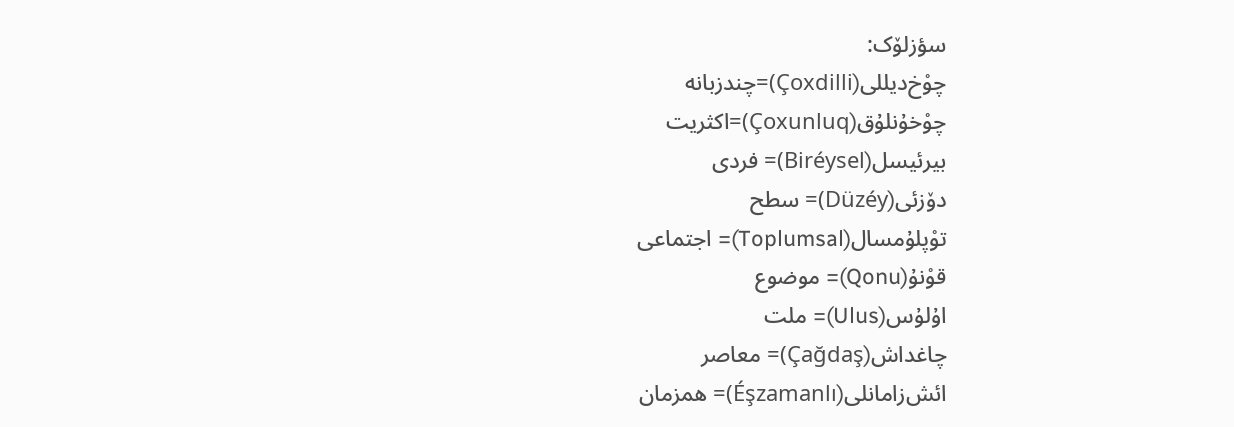سؤزلۆک:
چوْخ‌دیللی(Çoxdilli)=چندزبانه
چوْخۇنلۇق(Çoxunluq)=اکثریت
بیرئیسل(Biréysel)= فردی
دۆزئی(Düzéy)= سطح
توْپلۇمسال(Toplumsal)= اجتماعی
قوْنۇ(Qonu)= موضوع
اۇلۇس(Ulus)= ملت
چاغداش(Çağdaş)= معاصر
ائش‌زامانلی(Éşzamanlı)= همزمان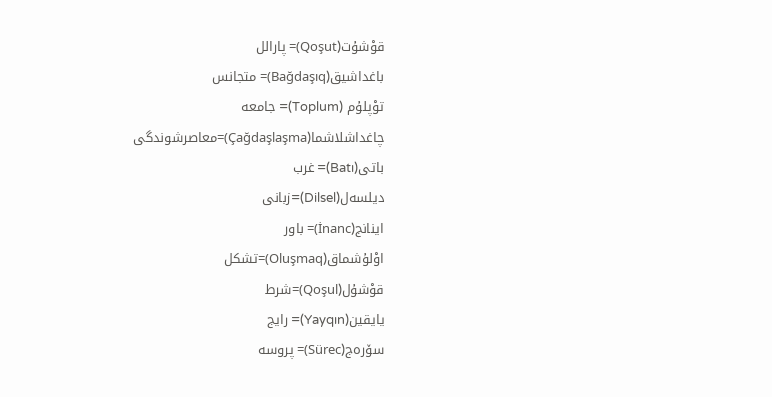قوْشۇت(Qoşut)= پارالل
باغداشیق(Bağdaşıq)= متجانس
توْپلۇم‌ (Toplum)= جامعه
چاغداشلاشما(Çağdaşlaşma)=معاصرشوندگی
باتی(Batı)= غرب
دیلسه‌ل(Dilsel)=زبانی
اینانج(İnanc)= باور
اوْلۇشماق(Oluşmaq)=تشکل
قوْشۇل(Qoşul)=شرط
یایقین(Yayqın)= رایج
سۆره‌ج(Sürec)= پروسه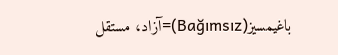باغیمسیز(Bağımsız)=آزاد، مستقل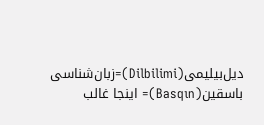دیل‌بیلیمی(Dilbilimi)=زبان‌شناسی
باسقین(Basqın)= اینجا غالب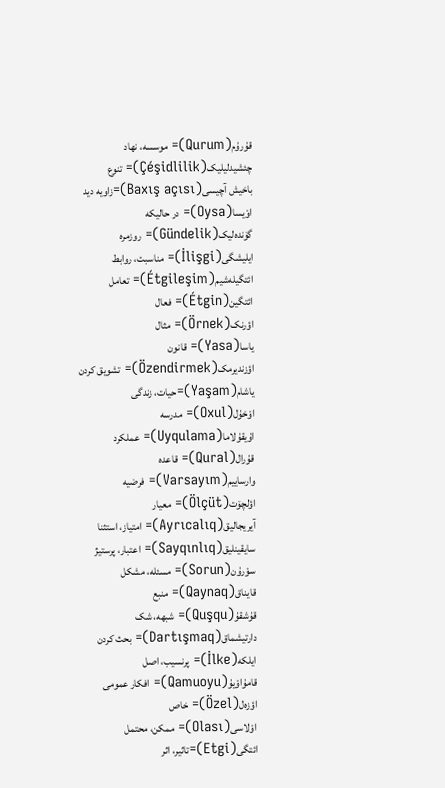قۇرۇم(Qurum)= موسسه، نهاد
چئشیدلیلیک(Çéşidlilik)= تنوع
باخیش آچیسی(Baxış açısı)=زاویه دید
اوْیسا(Oysa)= در حالیکه
گۆنده‌لیک(Gündelik)= روزمره
ایلیشگی(İlişgi)= مناسبت، روابط
ائتگیله‌شیم(Étgileşim)= تعامل
ائتگین(Étgin)= فعال
اؤرنک(Örnek)= مثال
یاسا(Yasa)= قانون
اؤزندیرمک(Özendirmek)= تشویق کردن
یاشام(Yaşam)=حیات، زندگی
اوْخۇل(Oxul)= مدرسه
اۇیقۇلاما(Uyqulama)= عملکرد
قۇرال(Qural)= قاعده
وارساییم(Varsayım)= فرضیه
اؤلچۆت(Ölçüt)= معیار
آیریجالیق(Ayrıcalıq)= امتیاز، استثنا
سایقینلیق(Sayqınlıq)= اعتبار، پرستیژ
سوْرۇن(Sorun)= مسئله، مشکل
قایناق(Qaynaq)= منبع
قۇشقۇ(Quşqu)= شبهه، شک
دارتیشماق(Dartışmaq)= بحث کردن
ایلکه(İlke)= پرنسیب، اصل
قامۇاوْیۇ(Qamuoyu)= افکار عمومی
اؤزه‌ل(Özel)= خاص
اوْلاسی(Olası)= ممکن، محتمل
ائتگی(Etgi)=تاثیر، اثر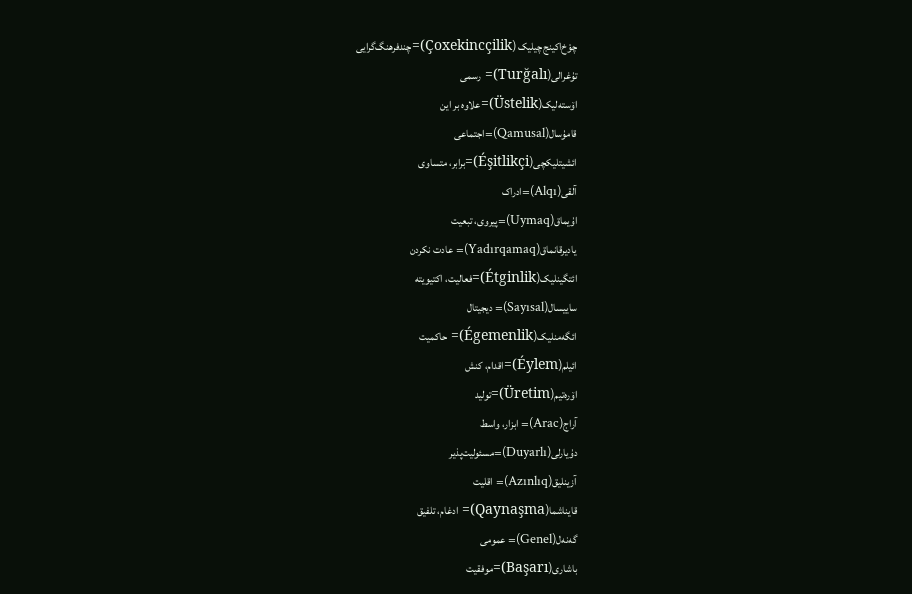چوْخ‌اکینج‌چیلیک (Çoxekincçilik)=چندفرهنگ‌گرایی
تۇغرالی(Turğalı)= رسمی
اۆسته‌لیک(Üstelik)=علاوه بر این
قامۇسال(Qamusal)=اجتماعی
ائشیتلیکچی(Éşitlikçi)=برابر، متساوی
آلقی(Alqı)=ادراک
اۇیماق(Uymaq)=پیروی، تبعیت
یادیرقانماق(Yadırqamaq)= عادت نکردن
ائتگینلیک‌(Étginlik)=فعالیت، اکتیویته
ساییسال(Sayısal)= دیجیتال
ائگه‌منلیک(Égemenlik)= حاکمیت
ائیلم(Éylem)=اقدام، کنش
اۆره‌تیم(Üretim)=تولید
آراج(Arac)= ابزار، واسط
دۇیارلی(Duyarlı)=مسئولیت‌پذیر
آزینلیق(Azınlıq)= اقلیت
قایناشما(Qaynaşma)= ادغام، تلفیق
گه‌نه‌ل(Genel)= عمومی
باشاری(Başarı)=موفقیت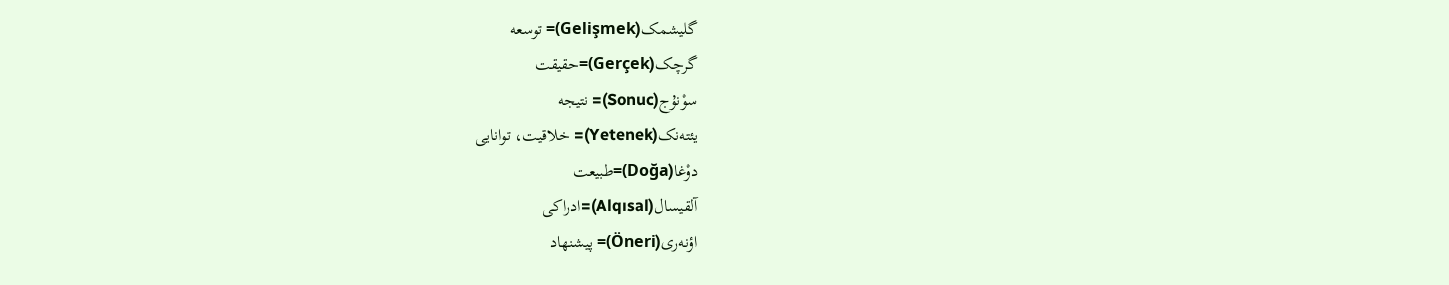گلیشمک(Gelişmek)= توسعه
گرچک(Gerçek)=حقیقت
سوْنۇج(Sonuc)= نتیجه
یئته‌نک(Yetenek)= خلاقیت، توانایی
دوْغا(Doğa)=طبیعت
آلقیسال(Alqısal)=ادراکی
اؤنه‌ری(Öneri)= پیشنهاد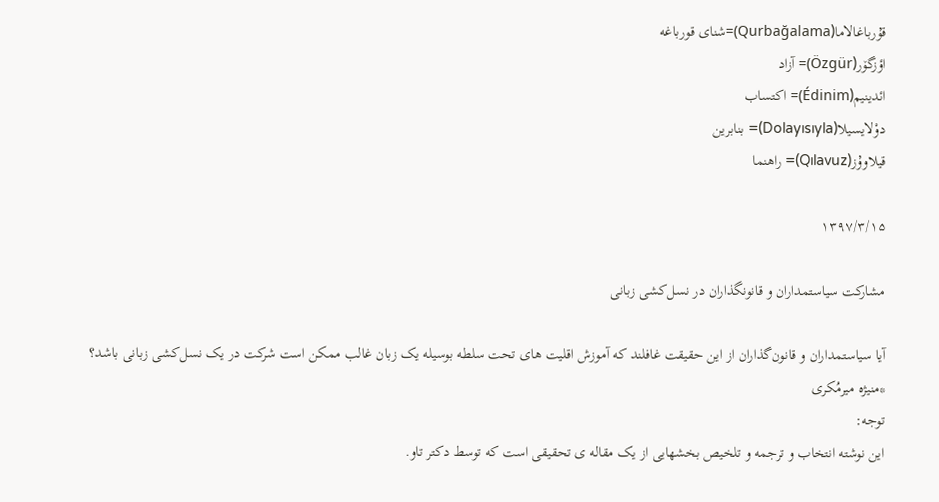قۇرباغالاما(Qurbağalama)=شنای قورباغه
اؤزگۆر(Özgür)= آزاد
ائدینیم(Édinim)= اکتساب
دوْلایسیلا(Dolayısıyla)= بنابرین
قیلاوۇز(Qılavuz)= راهنما

۱۳۹۷/۳/۱۵

مشارکت سیاستمداران و قانونگذاران در نسل‌کشی زبانی

آیا سیاستمداران و قانون‌گذاران از این حقیقت غافلند که آموزش اقلیت های تحت سلطه بوسیله یک زبان غالب ممکن است شرکت در یک نسل‌کشی زبانی باشد؟
*منیژه میرمُکری
توجە:
این نوشته انتخاب و ترجمه و تلخیص بخشهایی از یک مقاله ی تحقیقی است که توسط دکتر تاو.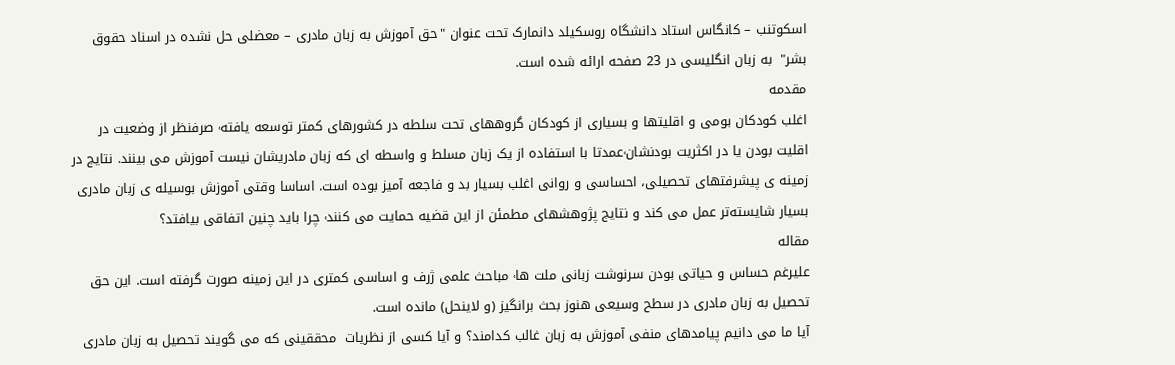اسکوتنب – کانگاس استاد دانشگاه روسکیلد دانمارک تحت عنوان "حق آموزش به زبان مادری – معضلی حل نشده در اسناد حقوق بشر"  به زبان انگلیسی در 23 صفحه ارائە شده است.
مقدمە
اغلب کودکان بومی و اقلیتها و بسیاری از کودکان گروههای تحت سلطه در کشورهای کمتر توسعه یافته˓ صرفنظر از وضعیت در اقلیت بودن یا در اکثریت بودنشان˓عمدتا با استفاده از یک زبان مسلط و واسطه ای که زبان مادریشان نیست آموزش می بینند. نتایج در زمینه ی پیشرفتهای تحصیلی، احساسی و روانی اغلب بسیار بد و فاجعه آمیز بوده است. اساسا وقتی آموزش بوسیله ی زبان مادری بسیار شایسته‌تر عمل می کند و نتایج پژوهشهای مطمئن از این قضیه حمایت می کنند˓ چرا باید چنین اتفاقی بیافتد؟
مقالە
علیرغم حساس و حیاتی بودن سرنوشت زبانی ملت ها˓ مباحث علمی ژرف و اساسی کمتری در این زمینه صورت گرفته است. این حق تحصیل به زبان مادری در سطح وسیعی هنوز بحث برانگیز (و لاینحل) مانده است.
آیا ما می دانیم پیامدهای منفی آموزش به زبان غالب کدامند؟ و آیا کسی از نظریات  محققینی که می گویند تحصیل به زبان مادری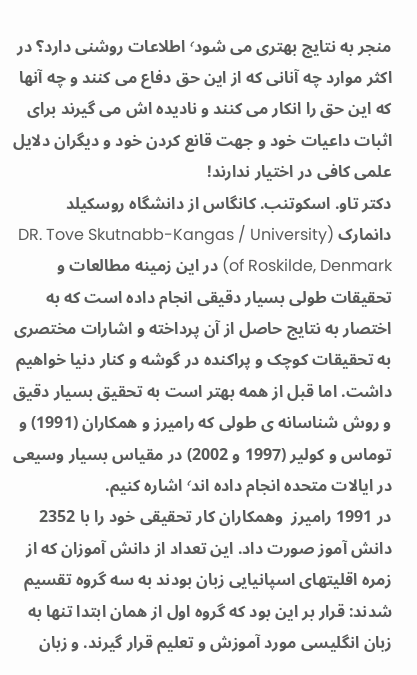منجر به نتایج بهتری می شود٬ اطلاعات روشنی دارد؟ در اکثر موارد چه آنانی که از این حق دفاع می کنند و چه آنها که این حق را انکار می کنند و نادیده اش می گیرند برای اثبات داعیات خود و جهت قانع کردن خود و دیگران دلایل علمی کافی در اختیار ندارند!
دکتر تاو. اسکوتنب. کانگاس از دانشگاه روسکیلد دانمارک (DR. Tove Skutnabb-Kangas / University of Roskilde, Denmark) در این زمینه مطالعات و تحقیقات طولی بسیار دقیقی انجام داده است که به اختصار به نتایج حاصل از آن پرداخته و اشارات مختصری به تحقیقات کوچک و پراکنده در گوشه و کنار دنیا خواهیم داشت. اما قبل از همه بهتر است به تحقیق بسیار دقیق و روش شناسانه ی طولی که رامیرز و همکاران (1991) و توماس و کولیر (1997 و 2002) در مقیاس بسیار وسیعی در ایالات متحده انجام داده اند٬ اشاره کنیم.
در 1991 رامیرز  وهمکاران کار تحقیقی خود را با 2352 دانش آموز صورت داد. این تعداد از دانش آموزان که از زمره اقلیتهای اسپانیایی زبان بودند به سه گروه تقسیم شدند: قرار بر این بود که گروه اول از همان ابتدا تنها به زبان انگلیسی مورد آموزش و تعلیم قرار گیرند. و زبان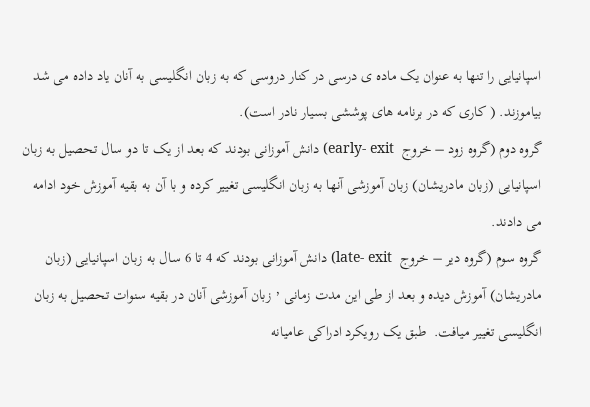اسپانیایی را تنها به عنوان یک ماده ی درسی در کنار دروسی که به زبان انگلیسی به آنان یاد داده می شد بیاموزند. ( کاری که در برنامه های پوششی بسیار نادر است).
گروه دوم (گروه زود – خروج  early- exit) دانش آموزانی بودند که بعد از یک تا دو سال تحصیل به زبان اسپانیایی (زبان مادریشان) زبان آموزشی آنها به زبان انگلیسی تغییر کرده و با آن به بقیه آموزش خود ادامه می دادند.
گروه سوم (گروه دیر – خروج  late- exit) دانش آموزانی بودند که 4 تا 6 سال به زبان اسپانیایی (زبان مادریشان) آموزش دیده و بعد از طی این مدت زمانی ٬ زبان آموزشی آنان در بقیه سنوات تحصیل به زبان انگلیسی تغییر میافت.  طبق یک رویکرد ادراکی عامیانه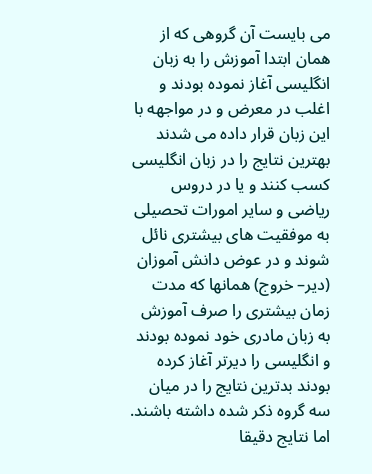می بایست آن گروهی که از همان ابتدا آموزش را به زبان انگلیسی آغاز نموده بودند و اغلب در معرض و در مواجهه با این زبان قرار داده می شدند بهترین نتایج را در زبان انگلیسی کسب کنند و یا در دروس ریاضی و سایر امورات تحصیلی به موفقیت های بیشتری نائل شوند و در عوض دانش آموزان (دیر– خروج) همانها که مدت زمان بیشتری را صرف آموزش به زبان مادری خود نموده بودند و انگلیسی را دیرتر آغاز کرده بودند بدترین نتایج را در میان سه گروه ذکر شده داشته باشند.
اما نتایج دقیقا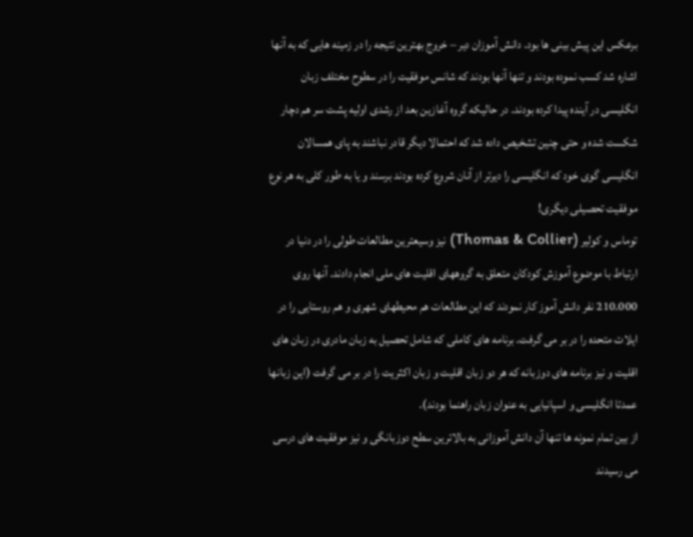برعکس این پیش بینی ها بود. دانش آموزان دیر – خروج بهترین نتیجه را در زمینه هایی که به آنها اشاره شد کسب نموده بودند و تنها آنها بودند که شانس موفقیت را در سطوح مختلف زبان انگلیسی در آینده پیدا کرده بودند. در حالیکه گروه آغازین بعد از رشدی اولیه پشت سر هم دچار شکست شده و حتی چنین تشخیص داده شد که احتمالا دیگر قادر نباشند به پای همسالان انگلیسی گوی خود که انگلیسی را دیرتر از آنان شروع کرده بودند برسند و یا به طور کلی به هر نوع موفقیت تحصیلی دیگری!
توماس و کولیر (Thomas & Collier) نیز وسیعترین مطالعات طولی را در دنیا در ارتباط با موضوع آموزش کودکان متعلق به گروههای اقلیت های ملی انجام دادند. آنها روی 210.000 نفر دانش آموز کار نمودند که این مطالعات هم محیطهای شهری و هم روستایی را در ایلات متحده را در بر می گرفت. برنامه های کاملی که شامل تحصیل به زبان مادری در زبان های اقلیت و نیز برنامه های دوزبانه که هر دو زبان اقلیت و زبان اکثریت را در بر می گرفت (این زبانها عمدتا انگلیسی و اسپانیایی به عنوان زبان راهنما بودند).
از بین تمام نمونه ها تنها آن دانش آموزانی به بالاترین سطح دوزبانگی و نیز موفقیت های درسی می رسیدند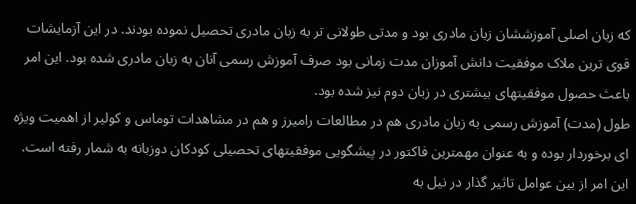که زبان اصلی آموزششان زبان مادری بود و مدتی طولانی تر به زبان مادری تحصیل نموده بودند. در این آزمایشات قوی ترین ملاک موفقیت دانش آموزان مدت زمانی بود صرف آموزش رسمی آنان به زبان مادری شده بود. این امر باعث حصول موفقیتهای بیشتری در زبان دوم نیز شده بود.
طول (مدت) آموزش رسمی به زبان مادری هم در مطالعات رامیرز و هم در مشاهدات توماس و کولیر از اهمیت ویژه ای برخوردار بوده و به عنوان مهمترین فاکتور در پیشگویی موفقیتهای تحصیلی کودکان دوزبانه به شمار رفته است. این امر از بین عوامل تاثیر گذار در نیل به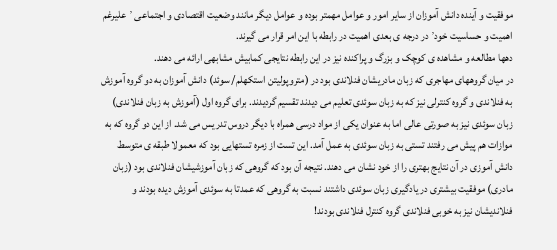موفقیت و آینده دانش آموزان از سایر امور و عوامل مهمتر بوده و عوامل دیگر مانند وضعیت اقتصادی و اجتماعی ٬ علیرغم اهمیت و حساسیت خود٬ در درجه ی بعدی اهمیت در رابطه با این امر قرار می گیرند.
دهها مطالعه و مشاهده ی کوچک و بزرگ و پراکنده نیز در این رابطه نتایجی کمابیش مشابهی ارائه می دهند.
در میان گروههای مهاجری که زبان مادریشان فنلاندی بود در (متروپولیتن استکهلم/ سوئد) دانش آموزان به دو گروه آموزش به فنلاندی و گروه کنترلی نیز که به زبان سوئدی تعلیم می دیدند تقسیم گردیدند. برای گروه اول (آموزش به زبان فنلاندی) زبان سوئدی نیز به صورتی عالی اما به عنوان یکی از مواد درسی همراه با دیگر دروس تدریس می شد. از این دو گروه که به موازات هم پیش می رفتند تستی به زبان سوئدی به عمل آمد. این تست از زمره تستهایی بود که معمولا طبقه ی متوسط دانش آموزی در آن نتایج بهتری را از خود نشان می دهند. نتیجه آن بود که گروهی که زبان آموزشیشان فنلاندی بود (زبان مادری) موفقیت بیشتری در یادگیری زبان سوئدی داشتند نسبت به گروهی که عمدتا به سوئدی آموزش دیده بودند و فنلاندیشان نیز به خوبی فنلاندی گروه کنترل فنلاندی بودند!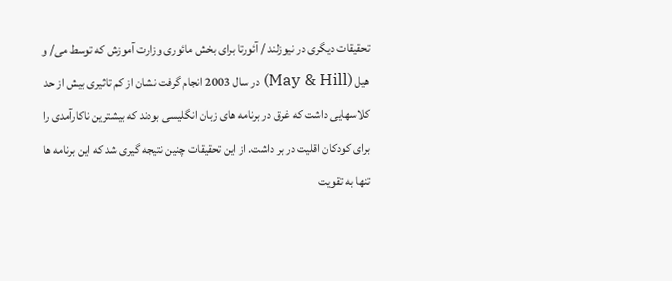تحقیقات دیگری در نیوزلند / آئورتا برای بخش مائوری وزارت آموزش که توسط می/ و هیل (May & Hill) در سال 2003 انجام گرفت نشان از کم تاثیری بیش از حد کلاسهایی داشت که غرق در برنامه های زبان انگلیسی بودند که بیشترین ناکارآمدی را برای کودکان اقلیت در بر داشت. از این تحقیقات چنین نتیجه گیری شد که این برنامه ها تنها به تقویت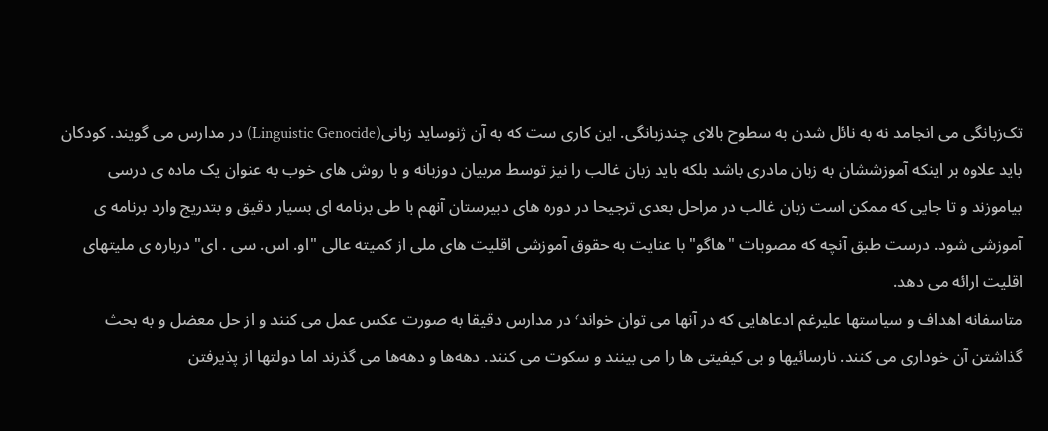تک‌زبانگی می انجامد نه به نائل شدن به سطوح بالای چندزبانگی. این کاری ست که به آن ژنوساید زبانی(Linguistic Genocide) در مدارس می گویند. کودکان باید علاوه بر اینکه آموزششان به زبان مادری باشد بلکه باید زبان غالب را نیز توسط مربیان دوزبانه و با روش های خوب به عنوان یک ماده ی درسی بیاموزند و تا جایی که ممکن است زبان غالب در مراحل بعدی ترجیحا در دوره های دبیرستان آنهم با طی برنامه ای بسیار دقیق و بتدریج وارد برنامه ی آموزشی شود. درست طبق آنچه که مصوبات "هاگو" با عنایت به حقوق آموزشی اقلیت های ملی از کمیته عالی "او. اس. سی . ای" درباره ی ملیتهای اقلیت ارائه می دهد.
متاسفانه اهداف و سیاستها علیرغم ادعاهایی که در آنها می توان خواند٬ در مدارس دقیقا به صورت عکس عمل می کنند و از حل معضل و به بحث گذاشتن آن خوداری می کنند. نارسائیها و بی کیفیتی ها را می بینند و سکوت می کنند. دهه‌ها و دهه‌ها می گذرند اما دولتها از پذیرفتن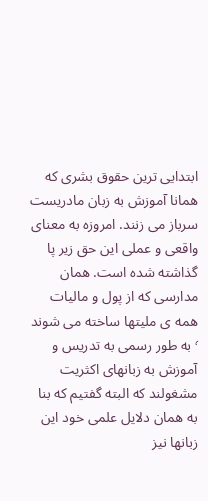ابتدایی ترین حقوق بشری که همانا آموزش به زبان مادریست سرباز می زنند. امروزه به معنای واقعی و عملی این حق زیر پا گذاشته شده است. همان مدارسی که از پول و مالیات همه ی ملیتها ساخته می شوند ٬ به طور رسمی به تدریس و آموزش به زبانهای اکثریت مشغولند که البته گفتیم که بنا به همان دلایل علمی خود این زبانها نیز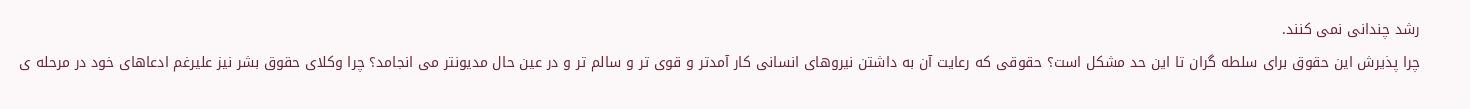رشد چندانی نمی کنند.
چرا پذیرش این حقوق برای سلطه گران تا این حد مشکل است؟ حقوقی که رعایت آن به داشتن نیروهای انسانی کار آمدتر و قوی تر و سالم تر و در عین حال مدیونتر می انجامد؟ چرا وکلای حقوق بشر نیز علیرغم ادعاهای خود در مرحله ی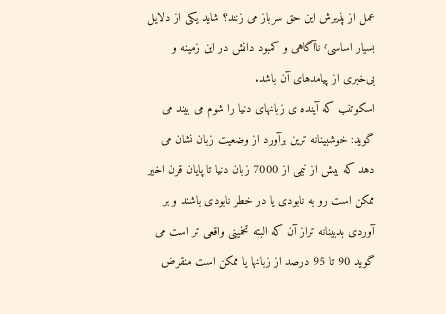عمل از پذیرش این حق سرباز می زنند؟ شاید یکی از دلایل بسیار اساسی٬ ناآگاهی و کمبود دانش در این زمینه و بی‌خبری از پیامدهای آن باشد.
اسکوتنب که آینده ی زبانهای دنیا را شوم می بیند می گوید: خوشبینانه ترین برآورد از وضعیت زبان نشان می دهد که بیش از نیمی از 7000 زبان دنیا تا پایان قرن اخیر ممکن است رو به نابودی یا در خطر نابودی باشند و بر آوردی بدبینانه تراز آن که البته تخمینی واقعی تر است می گوید 90 تا 95 درصد از زبانها یا ممکن است منقرض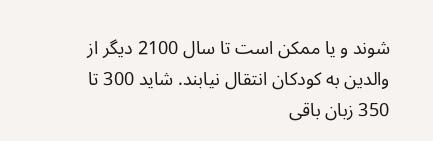شوند و یا ممکن است تا سال 2100 دیگر از والدین به کودکان انتقال نیابند. شاید 300 تا 350 زبان باقی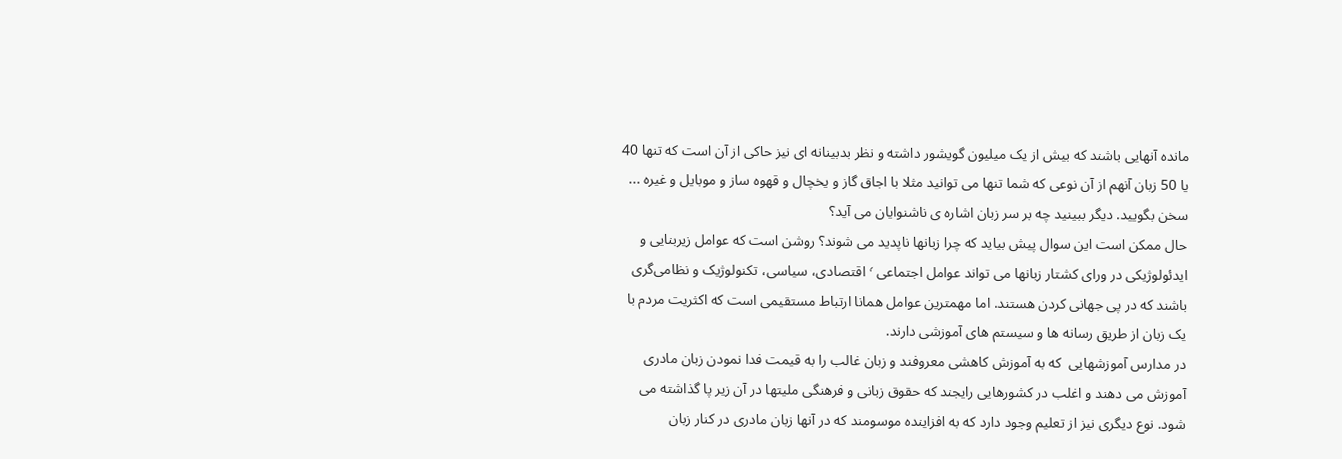مانده آنهایی باشند که بیش از یک میلیون گویشور داشته و نظر بدبینانه ای نیز حاکی از آن است که تنها 40 یا 50 زبان آنهم از آن نوعی که شما تنها می توانید مثلا با اجاق گاز و یخچال و قهوه ساز و موبایل و غیره ... سخن بگویید. دیگر ببینید چه بر سر زبان اشاره ی ناشنوایان می آید؟
حال ممکن است این سوال پیش بیاید که چرا زبانها ناپدید می شوند؟ روشن است که عوامل زیربنایی و ایدئولوژیکی در ورای کشتار زبانها می تواند عوامل اجتماعی ٬ اقتصادی، سیاسی، تکنولوژیک و نظامی‌گری باشند که در پی جهانی کردن هستند. اما مهمترین عوامل همانا ارتباط مستقیمی است که اکثریت مردم با یک زبان از طریق رسانه ها و سیستم های آموزشی دارند.
در مدارس آموزشهایی  که به آموزش کاهشی معروفند و زبان غالب را به قیمت فدا نمودن زبان مادری آموزش می دهند و اغلب در کشورهایی رایجند که حقوق زبانی و فرهنگی ملیتها در آن زیر پا گذاشته می شود. نوع دیگری نیز از تعلیم وجود دارد که به افزاینده موسومند که در آنها زبان مادری در کنار زبان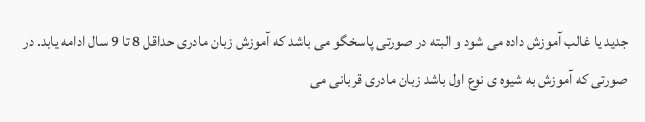جدید یا غالب آموزش داده می شود و البته در صورتی پاسخگو می باشد که آموزش زبان مادری حداقل 8 تا 9 سال ادامه یابد. در صورتی که آموزش به شیوه ی نوع اول باشد زبان مادری قربانی می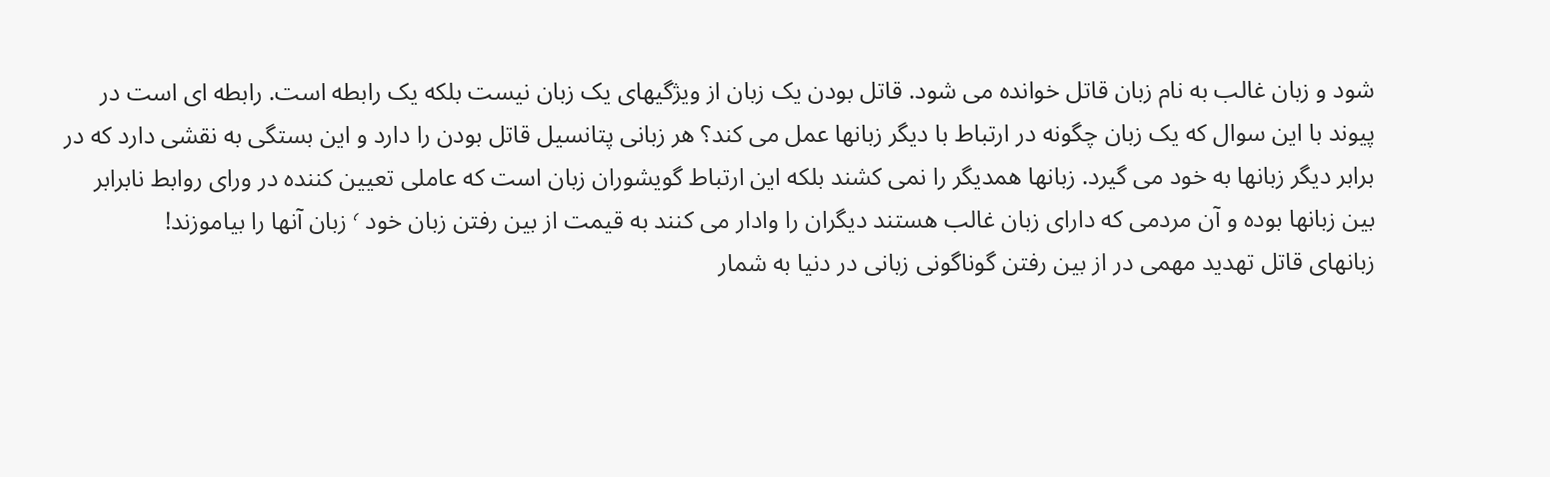شود و زبان غالب به نام زبان قاتل خوانده می شود. قاتل بودن یک زبان از ویژگیهای یک زبان نیست بلکه یک رابطه است. رابطه ای است در پیوند با این سوال که یک زبان چگونه در ارتباط با دیگر زبانها عمل می کند؟ هر زبانی پتانسیل قاتل بودن را دارد و این بستگی به نقشی دارد که در برابر دیگر زبانها به خود می گیرد. زبانها همدیگر را نمی کشند بلکه این ارتباط گویشوران زبان است که عاملی تعیین کننده در ورای روابط نابرابر بین زبانها بوده و آن مردمی که دارای زبان غالب هستند دیگران را وادار می کنند به قیمت از بین رفتن زبان خود ٬ زبان آنها را بیاموزند!
زبانهای قاتل تهدید مهمی در از بین رفتن گوناگونی زبانی در دنیا به شمار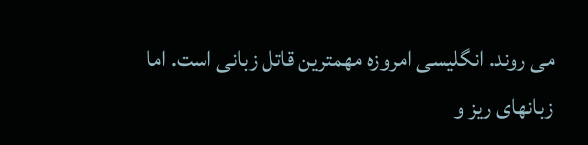می روند. انگلیسی امروزه مهمترین قاتل زبانی است. اما زبانهای ریز و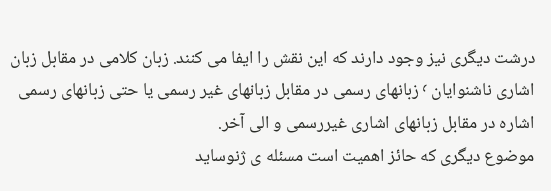درشت دیگری نیز وجود دارند که این نقش را ایفا می کنند. زبان کلامی در مقابل زبان اشاری ناشنوایان ٬ زبانهای رسمی در مقابل زبانهای غیر رسمی یا حتی زبانهای رسمی اشاره در مقابل زبانهای اشاری غیررسمی و الی آخر.
موضوع دیگری که حائز اهمیت است مسئله ی ژنوساید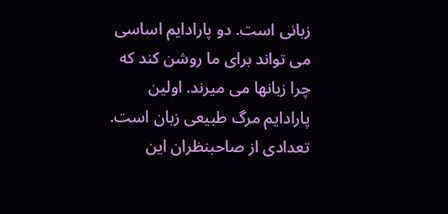زبانی است. دو پارادایم اساسی می تواند برای ما روشن کند که چرا زبانها می میرند. اولین پارادایم مرگ طبیعی زبان است. تعدادی از صاحبنظران این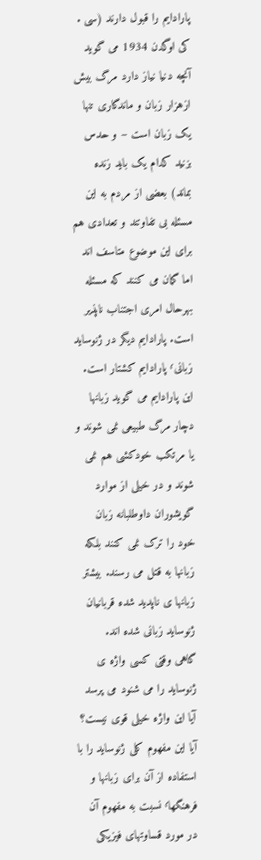پارادایم را قبول دارند (سی . کی اوگدن 1934 می گوید آنچه دنیا نیاز دارد مرگ بیش ازهزار زبان و ماندگاری تنها یک زبان است – و حدس بزنید کدام یک باید زنده بماند) بعضی از مردم به این مسئله بی تفاوتند و تعدادی هم برای این موضوع متاسف اند اما گمان می کنند که مسئله بهرحال امری اجتناب ناپذیر است. پارادایم دیگر در ژنوساید زبانی٬ پارادایم کشتار است. این پارادایم می گوید زبانها دچار مرگ طبیعی نمی شوند و یا مرتکب خودکشی هم نمی شوند و در خیلی از موارد گویشوران داوطلبانه زبان خود را ترک نمی کنند بلکه زبانها به قتل می رسند. بیشتر زبانها ی ناپدید شده قربانیان ژنوساید زبانی شده اند.
گاهی وقتی کسی واژه ی ژنوساید را می شنود می پرسد آیا این واژه خیلی قوی نیست؟ آیا این مفهوم کلی ژنوساید را با استفاده از آن برای زبانها و فرهنگها٬ نسبت به مفهوم آن در مورد قساوتهای فیزیکی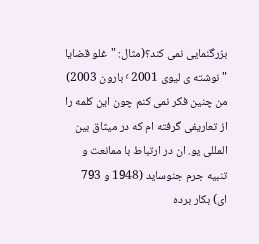بزرگنمایی نمی کند؟(مثال: "غلو قضایا " نوشته ی لیوی 2001 ٬ بارون 2003) من چنین فکر نمی کنم چون این کلمه را از تعاریفی گرفته ام که در میثاق بین المللی یو. ان در ارتباط با ممانعت و تنبیه جرم جنوساید (1948 و 793 ای) بکار برده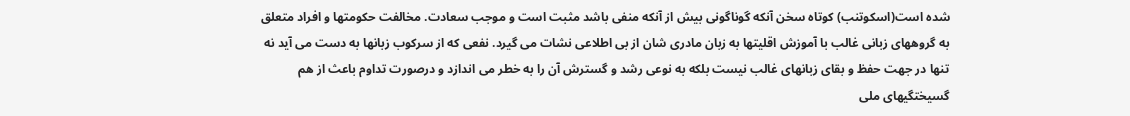شده است(اسکوتنب) کوتاه سخن آنکه گوناگونی بیش از آنکه منفی باشد مثبت است و موجب سعادت. مخالفت حکومتها و افراد متعلق به گروههای زبانی غالب با آموزش اقلیتها به زبان مادری شان از بی اطلاعی نشات می گیرد. نفعی که از سرکوب زبانها به دست می آید نه تنها در جهت حفظ و بقای زبانهای غالب نیست بلکه به نوعی رشد و گسترش آن را به خطر می اندازد و درصورت تداوم باعث از هم گسیختگیهای ملی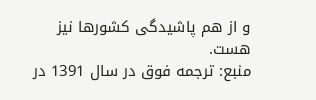و از هم پاشیدگی کشورها نیز هست.
منبع: ترجمە فوق در سال 1391 در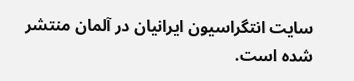سایت انتگراسیون ایرانیان در آلمان منتشر شدە است.